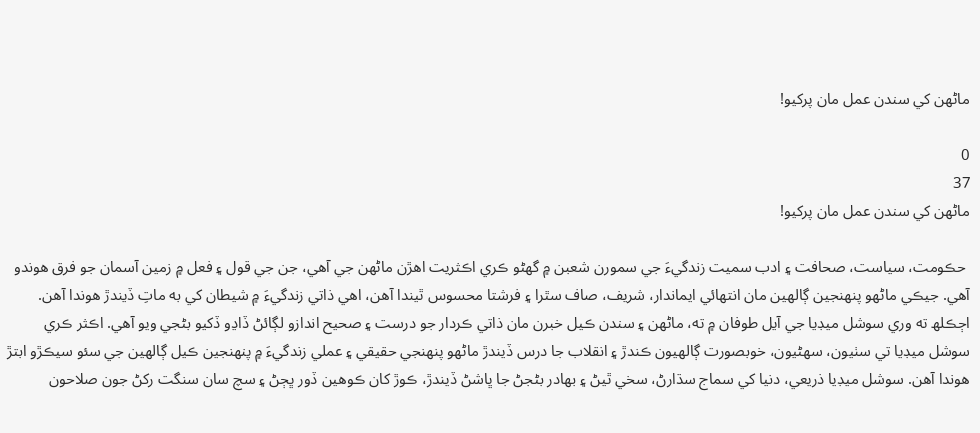ماڻهن کي سندن عمل مان پرکيو!

0
37
ماڻهن کي سندن عمل مان پرکيو!

 حڪومت، سياست، صحافت ۽ ادب سميت زندگيءَ جي سمورن شعبن ۾ گھڻو ڪري اڪثريت اهڙن ماڻهن جي آهي، جن جي قول ۽ فعل ۾ زمين آسمان جو فرق هوندو آهي. جيڪي ماڻهو پنهنجين ڳالهين مان انتهائي ايماندار، شريف، صاف سٿرا ۽ فرشتا محسوس ٿيندا آهن، اهي ذاتي زندگيءَ ۾ شيطان کي به ماتِ ڏيندڙ هوندا آهن. اڄڪلھ ته وري سوشل ميڊيا جي آيل طوفان ۾ ته، ماڻهن ۽ سندن ڪيل خبرن مان ذاتي ڪردار جو درست ۽ صحيح اندازو لڳائڻ ڏاڍو ڏکيو بڻجي ويو آهي. اڪثر ڪري سوشل ميڊيا تي سٺيون، سهڻيون، خوبصورت ڳالهيون ڪندڙ ۽ انقلاب جا درس ڏيندڙ ماڻهو پنهنجي حقيقي ۽ عملي زندگيءَ ۾ پنهنجين ڪيل ڳالهين جي سئو سيڪڙو ابتڙ هوندا آهن. سوشل ميڊيا ذريعي، دنيا کي سماج سڌارڻ، سخي ٿيڻ ۽ بهادر بڻجڻ جا ڀاشڻ ڏيندڙ، ڪوڙ کان ڪوهين ڏور ڀڄڻ ۽ سچ سان سنگت رکڻ جون صلاحون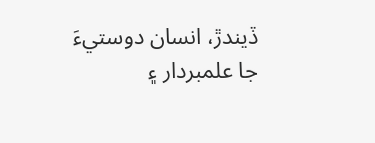ڏيندڙ، انسان دوستيءَ جا علمبردار ۽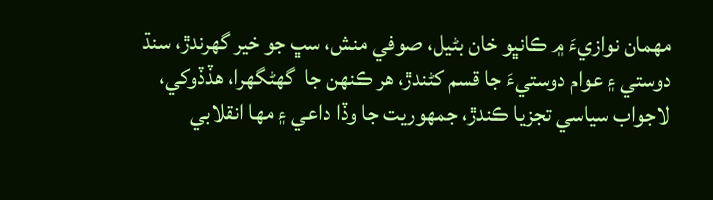مهمان نوازيءَ ۾ ڪانڀو خان بڻيل، صوفي منش، سڀ جو خير گھرندڙ، سنڌ دوستي ۽ عوام دوستيءَ جا قسم کڻندڙ، هر ڪنهن جا  گھڻگھرا، هڏڏوکي، لاجواب سياسي تجزيا ڪندڙ، جمهوريت جا وڏا داعي ۽ مها انقلابي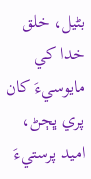بڻيل، خلق خدا کي مايوسيءَ کان پري ڀڄڻ، اميد پرستيءَ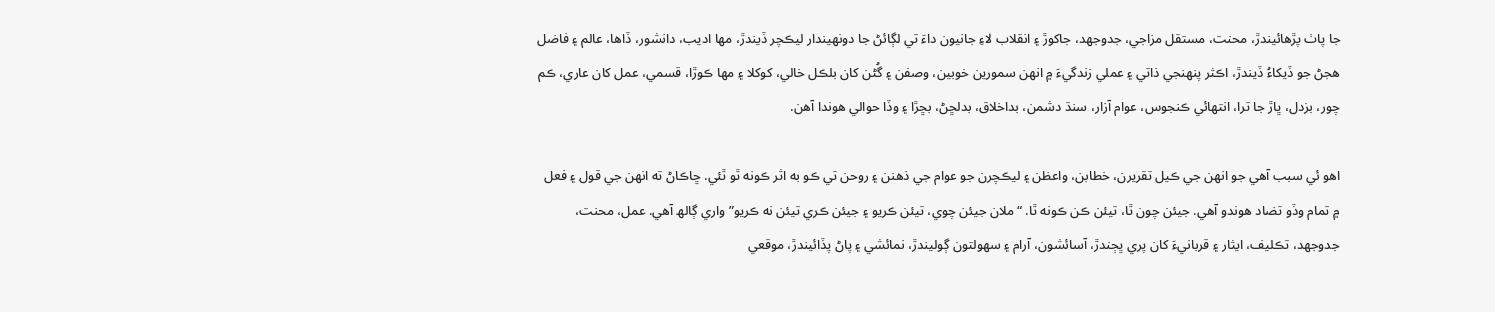جا پاٺ پڙهائيندڙ، محنت، مستقل مزاجي، جدوجهد، جاکوڙ ۽ انقلاب لاءِ جانيون داءَ تي لڳائڻ جا دونهيندار ليڪچر ڏيندڙ، مها اديب، دانشور، ڏاها، عالم ۽ فاضل هجڻ جو ڏيکاءُ ڏيندڙ، اڪثر پنهنجي ذاتي ۽ عملي زندگيءَ ۾ انهن سمورين خوبين، وصفن ۽ گُڻن کان بلڪل خالي، کوکلا ۽ مها ڪوڙا، قسمي، عمل کان عاري، ڪم چور، بزدل، ڀاڙ جا ترا، انتهائي ڪنجوس، عوام آزار، سنڌ دشمن، بداخلاق، بدلڇڻ، بڇڙا ۽ وڏا حوالي هوندا آهن.

اهو ئي سبب آهي جو انهن جي ڪيل تقريرن، خطابن، واعظن ۽ ليڪچرن جو عوام جي ذهنن ۽ روحن تي ڪو به اثر ڪونه ٿو ٿئي. ڇاڪاڻ ته انهن جي قول ۽ فعل ۾ تمام وڏو تضاد هوندو آهي. جيئن چون ٿا، تيئن ڪن ڪونه ٿا. “ملان جيئن چوي، تيئن ڪريو ۽ جيئن ڪري تيئن نه ڪريو” واري ڳالھ آهي. عمل، محنت، جدوجهد، تڪليف، ايثار ۽ قربانيءَ کان پري ڀڄندڙ، آسائشون، آرام ۽ سهولتون ڳوليندڙ، نمائشي ۽ پاڻ پڏائيندڙ، موقعي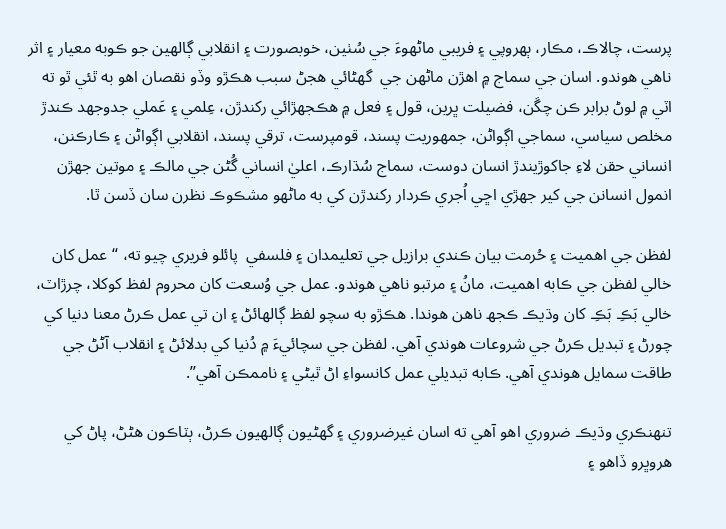پرست، چالاڪ، مڪار، ٻهروپي ۽ فريبي ماڻهوءَ جي سُٺين، خوبصورت ۽ انقلابي ڳالهين جو ڪوبه معيار ۽ اثر ناهي هوندو. اسان جي سماج ۾ اهڙن ماڻھن جي  گھڻائي هجڻ سبب هڪڙو وڏو نقصان اهو به ٿئي ٿو ته اٽي ۾ لوڻ برابر ڪن چڱن، فضيلت ڀرين، قول ۽ فعل ۾ هڪجهڙائي رکندڙن، عِلمي ۽ عَملي جدوجهد ڪندڙ مخلص سياسي، سماجي اڳواڻن، جمهوريت پسند، قومپرست، ترقي پسند، انقلابي اڳواڻن ۽ ڪارڪنن، انساني حقن لاءِ جاکوڙيندڙ انسان دوست، سماج سُڌارڪ، اعليٰ انساني گُڻن جي مالڪ ۽ موتين جھڙن انمول انسانن جي کير جھڙي اڇي اُجري ڪردار رکندڙن کي به ماڻھو مشڪوڪ نظرن سان ڏسن ٿا.

لفظن جي اهميت ۽ حُرمت بيان ڪندي برازيل جي تعليمدان ۽ فلسفي  پائلو فريري چيو ته، “عمل کان خالي لفظن جي ڪابه اهميت، مانُ ۽ مرتبو ناهي هوندو. عمل جي وُسعت کان محروم لفظ کوکلا، چرڙاٽ، خالي بَڪِ بَڪِ کان وڌيڪ ڪجھ ناهن هوندا. هڪڙو به سچو لفظ ڳالهائڻ ۽ ان تي عمل ڪرڻ معنا دنيا کي چورڻ ۽ تبديل ڪرڻ جي شروعات هوندي آهي. لفظن جي سچائيءَ ۾ دُنيا کي بدلائڻ ۽ انقلاب آڻڻ جي طاقت سمايل هوندي آهي. ڪابه تبديلي عمل کانسواءِ اڻ ٿيڻي ۽ ناممڪن آهي”.

تنهنڪري وڌيڪ ضروري اهو آهي ته اسان غيرضروري ۽ گھڻيون ڳالهيون ڪرڻ، ٻٽاڪون هڻڻ، پاڻ کي هروڀرو ڏاهو ۽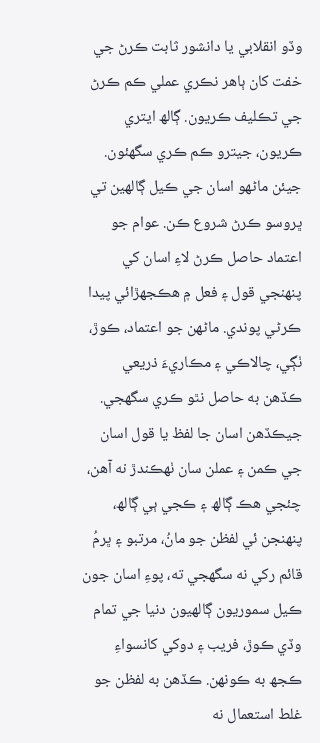وڏو انقلابي يا دانشور ثابت ڪرڻ جي خفت کان ٻاهر نڪري عملي ڪم ڪرڻ جي تڪليف ڪريون. ڳالھ ايتري ڪريون، جيترو ڪم ڪري سگھئون. جيئن ماڻهو اسان جي ڪيل ڳالهين تي ڀروسو ڪرڻ شروع ڪن. عوام جو اعتماد حاصل ڪرڻ لاءِ اسان کي پنهنجي قول ۽ فعل ۾ هڪجهڙائي پيدا ڪرڻي پوندي. ماڻهن جو اعتماد، ڪوڙ، ٺڳي، چالاڪي ۽ مڪاريءَ ذريعي ڪڏهن به حاصل نٿو ڪري سگھجي. جيڪڏهن اسان جا لفظ يا قول اسان جي ڪمن ۽ عملن سان ٺهڪندڙ نه آهن، چئجي هڪ ڳالھ ۽ ڪجي ٻي ڳالھ، پنهنجن ئي لفظن جو مانُ، مرتبو ۽ ڀرمُ قائم رکي نه سگھجي ته، پوءِ اسان جون ڪيل سموريون ڳالهيون دنيا جي تمام وڏي ڪوڙ، فريب ۽ دوکي کانسواءِ ڪجھ به ڪونهن. ڪڏهن به لفظن جو غلط استعمال نه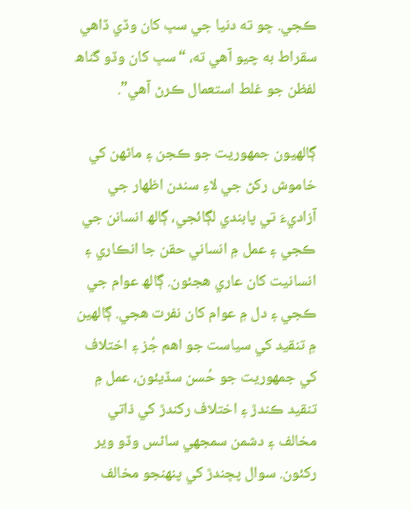ڪجي. ڇو ته دنيا جي سڀ کان وڏي ڏاهي سقراط به چيو آهي ته، “سڀ کان وڏو گناھ لفظن جو غلط استعمال ڪرڻ آهي”.

ڳالهيون جمهوريت جو ڪجن ۽ ماڻهن کي خاموش رکڻ جي لاءِ سندن اظهار جي آزاديءَ تي پابندي لڳائجي، ڳالھ انسانن جي ڪجي ۽ عمل ۾ انساني حقن جا انڪاري ۽ انسانيت کان عاري هجئون. ڳالھ عوام جي ڪجي ۽ دل ۾ عوام کان نفرت هجي. ڳالهين ۾ تنقيد کي سياست جو اهم جُز ۽ اختلاف کي جمهوريت جو حُسن سڏيئون، عمل ۾ تنقيد ڪندڙ ۽ اختلاف رکندڙ کي ذاتي مخالف ۽ دشمن سمجھي ساڻس وڏو وير رکئون. سوال پڇندڙ کي پنهنجو مخالف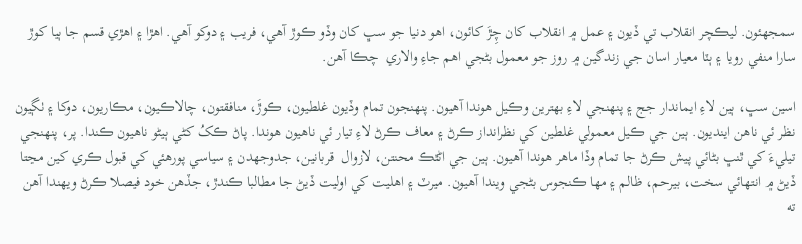سمجھئون. ليڪچر انقلاب تي ڏيون ۽ عمل ۾ انقلاب کان چِڙَ کائون، اهو دنيا جو سڀ کان وڏو ڪوڙ آهي، فريب ۽ دوکو آهي. اهڙا ۽ اهڙي قسم جا ٻيا کوڙ سارا منفي رويا ۽ ٻٽا معيار اسان جي زندگين ۾ روز جو معمول بڻجي اهم جاءِ والاري  چڪا آهن.

اسين سڀ، ٻين لاءِ ايماندار جج ۽ پنهنجي لاءِ بهترين وڪيل هوندا آهيون. پنهنجون تمام وڏيون غلطيون، ڪوڙَ، منافقتون، چالاڪيون، مڪاريون، دوکا ۽ ٺڳيون نظر ئي ناهن اينديون. ٻين جي ڪيل معمولي غلطين کي نظرانداز ڪرڻ ۽ معاف ڪرڻ لاءِ تيار ئي ناهيون هوندا. پاڻ ڪکُ کڻي ٻيڻو ناهيون ڪندا. پر، پنهنجي تيليءَ کي ٿنڀ بڻائي پيش ڪرڻ جا تمام وڏا ماهر هوندا آهيون. ٻين جي اڻٿڪ محنتن، لازوال  قربانين، جدوجهدن ۽ سياسي پورهئي کي قبول ڪري کين مڃتا ڏيڻ ۾ انتهائي سخت، بيرحم، ظالم ۽ مها ڪنجوس بڻجي ويندا آهيون. ميرٽ ۽ اهليت کي اوليت ڏيڻ جا مطالبا ڪندڙ، جڏهن خود فيصلا ڪرڻ ويهندا آهن ته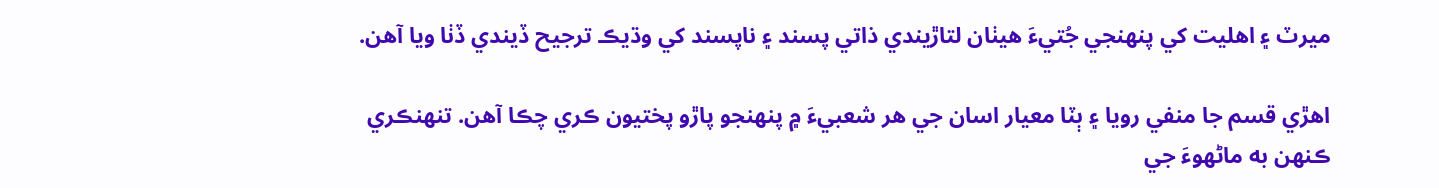ميرٽ ۽ اهليت کي پنهنجي جُتيءَ هيٺان لتاڙيندي ذاتي پسند ۽ ناپسند کي وڌيڪ ترجيح ڏيندي ڏٺا ويا آهن.

اهڙي قسم جا منفي رويا ۽ ٻٽا معيار اسان جي هر شعبيءَ ۾ پنهنجو پاڙو پختيون ڪري چڪا آهن. تنهنڪري ڪنهن به ماڻهوءَ جي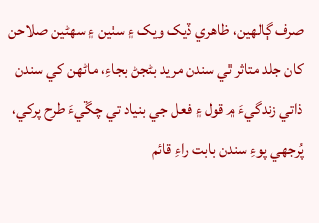صرف ڳالهين، ظاهري ڏيک ويک ۽ سٺين ۽ سهڻين صلاحن کان جلد متاثر ٿي سندن مريد بڻجڻ بجاءِ، ماڻهن کي سندن ذاتي زندگيءَ ۾ قول ۽ فعل جي بنياد تي چڱيءَ طرح پرکي، پُرجھي پوءِ سندن بابت راءِ قائم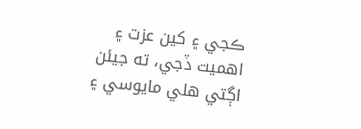ڪجي ۽ کين عزت ۽ اهميت ڏجي، ته جيئن اڳتي هلي مايوسي ۽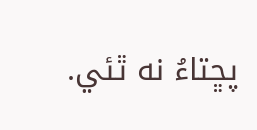پڇتاءُ نه ٿئي.